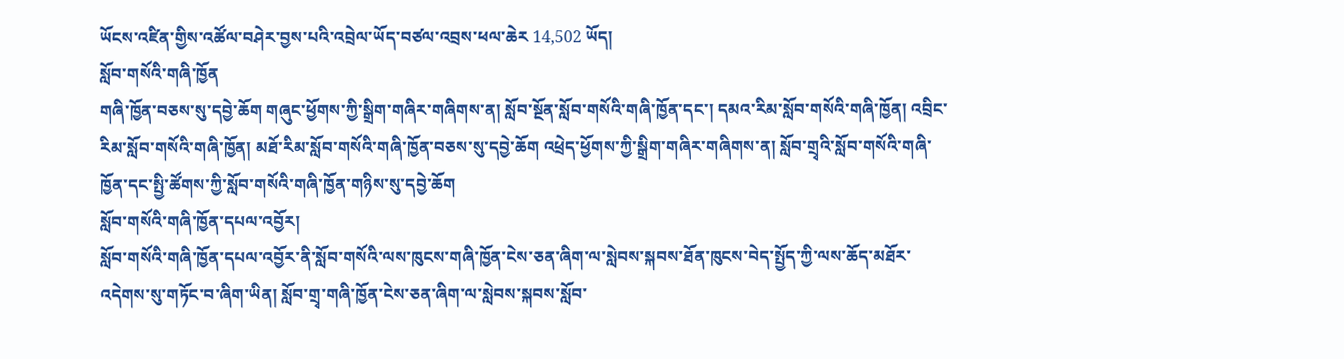ཡོངས་འཛིན་གྱིས་འཚོལ་བཤེར་བྱས་པའི་འབྲེལ་ཡོད་བཙལ་འབྲས་ཕལ་ཆེར 14,502 ཡོད།
སློབ་གསོའི་གཞི་ཁྱོན
གཞི་ཁྱོན་བཅས་སུ་དབྱེ་ཆོག གཞུང་ཕྱོགས་ཀྱི་སྒྲིག་གཞིར་གཞིགས་ན། སློབ་སྔོན་སློབ་གསོའི་གཞི་ཁྱོན་དང་། དམའ་རིམ་སློབ་གསོའི་གཞི་ཁྱོན། འབྲིང་རིམ་སློབ་གསོའི་གཞི་ཁྱོན། མཐོ་རིམ་སློབ་གསོའི་གཞི་ཁྱོན་བཅས་སུ་དབྱེ་ཆོག འཕྲེད་ཕྱོགས་ཀྱི་སྒྲིག་གཞིར་གཞིགས་ན། སློབ་གྲྭའི་སློབ་གསོའི་གཞི་ཁྱོན་དང་སྤྱི་ཚོགས་ཀྱི་སློབ་གསོའི་གཞི་ཁྱོན་གཉིས་སུ་དབྱེ་ཆོག
སློབ་གསོའི་གཞི་ཁྱོན་དཔལ་འབྱོར།
སློབ་གསོའི་གཞི་ཁྱོན་དཔལ་འབྱོར་ནི་སློབ་གསོའི་ལས་ཁུངས་གཞི་ཁྱོན་ངེས་ཅན་ཞིག་ལ་སླེབས་སྐབས་ཐོན་ཁུངས་བེད་སྤྱོད་ཀྱི་ལས་ཆོད་མཐོར་འདེགས་སུ་གཏོང་བ་ཞིག་ཡིན། སློབ་གྲྭ་གཞི་ཁྱོན་ངེས་ཅན་ཞིག་ལ་སླེབས་སྐབས་སློབ་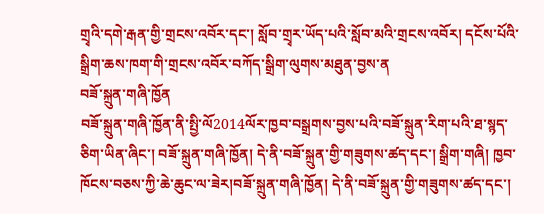གྲྭའི་དགེ་རྒན་གྱི་གྲངས་འབོར་དང་། སློབ་གྲྭར་ཡོད་པའི་སློབ་མའི་གྲངས་འབོར། དངོས་པོའི་སྒྲིག་ཆས་ཁག་གི་གྲངས་འབོར་བཀོད་སྒྲིག་ལུགས་མཐུན་བྱས་ན
བཟོ་སྐྲུན་གཞི་ཁྱོན
བཟོ་སྐྲུན་གཞི་ཁྱོན་ནི་སྤྱི་ལོ2014ལོར་ཁྱབ་བསྒྲགས་བྱས་པའི་བཟོ་སྐྲུན་རིག་པའི་ཐ་སྙད་ཅིག་ཡིན་ཞིང་། བཟོ་སྐྲུན་གཞི་ཁྱོན། དེ་ནི་བཟོ་སྐྲུན་གྱི་གཟུགས་ཚད་དང་། སྒྲིག་གཞི། ཁྱབ་ཁོངས་བཅས་ཀྱི་ཆེ་ཆུང་ལ་ཟེར།བཟོ་སྐྲུན་གཞི་ཁྱོན། དེ་ནི་བཟོ་སྐྲུན་གྱི་གཟུགས་ཚད་དང་།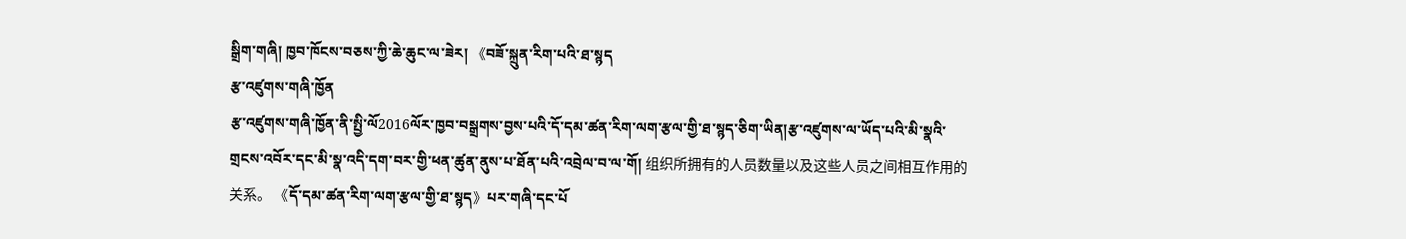སྒྲིག་གཞི། ཁྱབ་ཁོངས་བཅས་ཀྱི་ཆེ་ཆུང་ལ་ཟེར། 《བཟོ་སྐྲུན་རིག་པའི་ཐ་སྙད
རྩ་འཛུགས་གཞི་ཁྱོན
རྩ་འཛུགས་གཞི་ཁྱོན་ནི་སྤྱི་ལོ2016ལོར་ཁྱབ་བསྒྲགས་བྱས་པའི་དོ་དམ་ཚན་རིག་ལག་རྩལ་གྱི་ཐ་སྙད་ཅིག་ཡིན།རྩ་འཛུགས་ལ་ཡོད་པའི་མི་སྣའི་གྲངས་འབོར་དང་མི་སྣ་འདི་དག་བར་གྱི་ཕན་ཚུན་ནུས་པ་ཐོན་པའི་འབྲེལ་བ་ལ་གོ། 组织所拥有的人员数量以及这些人员之间相互作用的关系。 《དོ་དམ་ཚན་རིག་ལག་རྩལ་གྱི་ཐ་སྙད》པར་གཞི་དང་པོ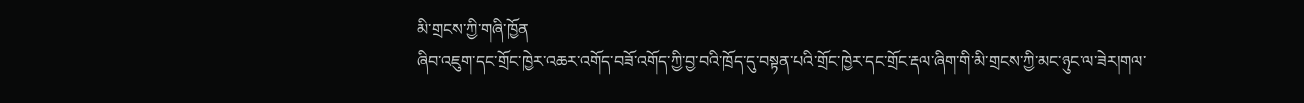མི་གྲངས་ཀྱི་གཞི་ཁྱོན
ཞིབ་འཇུག་དང་གྲོང་ཁྱེར་འཆར་འགོད་བཟོ་འགོད་ཀྱི་བྱ་བའི་ཁྲོད་དུ་བསྟན་པའི་གྲོང་ཁྱེར་དང་གྲོང་རྡལ་ཞིག་གི་མི་གྲངས་ཀྱི་མང་ཉུང་ལ་ཟེར།གལ་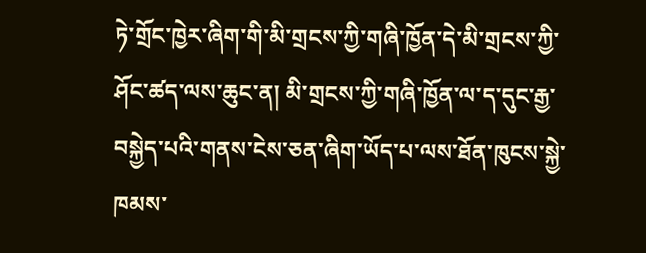ཏེ་གྲོང་ཁྱེར་ཞིག་གི་མི་གྲངས་ཀྱི་གཞི་ཁྱོན་དེ་མི་གྲངས་ཀྱི་ཤོང་ཚད་ལས་ཆུང་ན། མི་གྲངས་ཀྱི་གཞི་ཁྱོན་ལ་ད་དུང་རྒྱ་བསྐྱེད་པའི་གནས་ངེས་ཅན་ཞིག་ཡོད་པ་ལས་ཐོན་ཁུངས་སྐྱེ་ཁམས་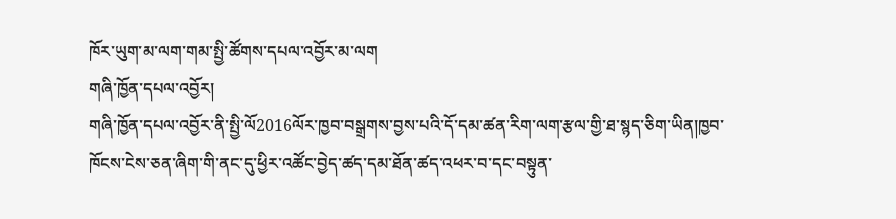ཁོར་ཡུག་མ་ལག་གམ་སྤྱི་ཚོགས་དཔལ་འབྱོར་མ་ལག
གཞི་ཁྱོན་དཔལ་འབྱོར།
གཞི་ཁྱོན་དཔལ་འབྱོར་ནི་སྤྱི་ལོ2016ལོར་ཁྱབ་བསྒྲགས་བྱས་པའི་དོ་དམ་ཚན་རིག་ལག་རྩལ་གྱི་ཐ་སྙད་ཅིག་ཡིན།ཁྱབ་ཁོངས་ངེས་ཅན་ཞིག་གི་ནང་དུ་ཕྱིར་འཚོང་བྱེད་ཚད་དམ་ཐོན་ཚད་འཕར་བ་དང་བསྟུན་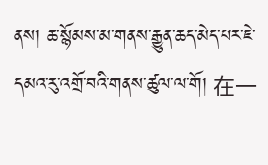ནས། ཆ་སྙོམས་མ་གནས་རྒྱུན་ཆད་མེད་པར་ཇེ་དམའ་རུ་འགྲོ་བའི་གནས་ཚུལ་ལ་གོ། 在一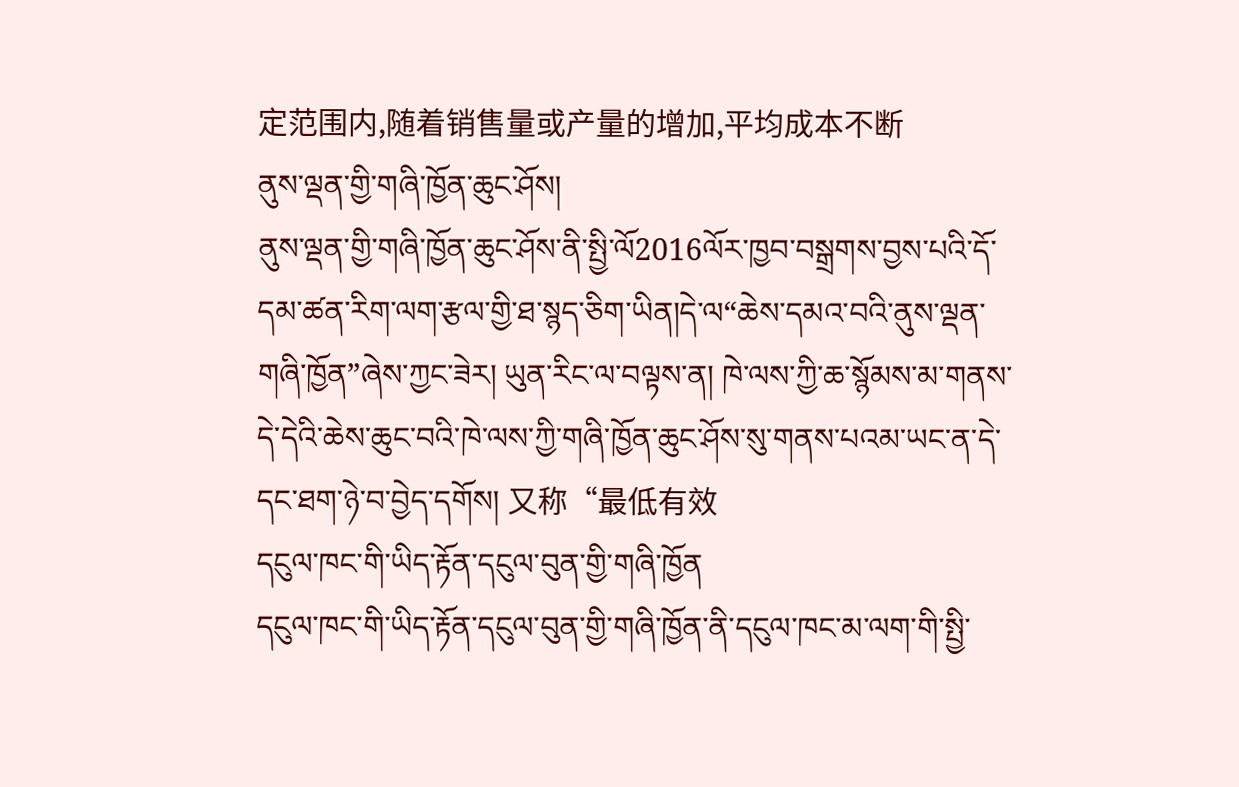定范围内,随着销售量或产量的增加,平均成本不断
ནུས་ལྡན་གྱི་གཞི་ཁྱོན་ཆུང་ཤོས།
ནུས་ལྡན་གྱི་གཞི་ཁྱོན་ཆུང་ཤོས་ནི་སྤྱི་ལོ2016ལོར་ཁྱབ་བསྒྲགས་བྱས་པའི་དོ་དམ་ཚན་རིག་ལག་རྩལ་གྱི་ཐ་སྙད་ཅིག་ཡིན།དེ་ལ“ཆེས་དམའ་བའི་ནུས་ལྡན་གཞི་ཁྱོན”ཞེས་ཀྱང་ཟེར། ཡུན་རིང་ལ་བལྟས་ན། ཁེ་ལས་ཀྱི་ཆ་སྙོམས་མ་གནས་དེ་དེའི་ཆེས་ཆུང་བའི་ཁེ་ལས་ཀྱི་གཞི་ཁྱོན་ཆུང་ཤོས་སུ་གནས་པའམ་ཡང་ན་དེ་དང་ཐག་ཉེ་བ་བྱེད་དགོས། 又称“最低有效
དངུལ་ཁང་གི་ཡིད་རྟོན་དངུལ་བུན་གྱི་གཞི་ཁྱོན
དངུལ་ཁང་གི་ཡིད་རྟོན་དངུལ་བུན་གྱི་གཞི་ཁྱོན་ནི་དངུལ་ཁང་མ་ལག་གི་སྤྱི་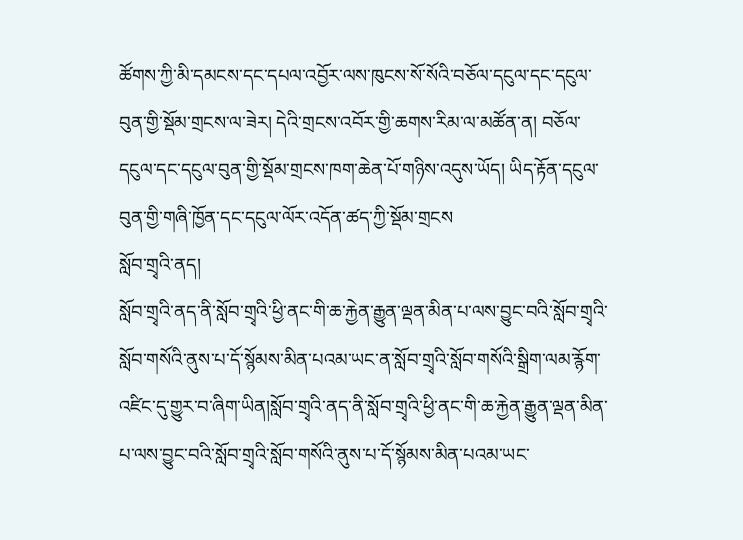ཚོགས་ཀྱི་མི་དམངས་དང་དཔལ་འབྱོར་ལས་ཁུངས་སོ་སོའི་བཅོལ་དངུལ་དང་དངུལ་བུན་གྱི་སྡོམ་གྲངས་ལ་ཟེར། དེའི་གྲངས་འབོར་གྱི་ཆགས་རིམ་ལ་མཚོན་ན། བཅོལ་དངུལ་དང་དངུལ་བུན་གྱི་སྡོམ་གྲངས་ཁག་ཆེན་པོ་གཉིས་འདུས་ཡོད། ཡིད་རྟོན་དངུལ་བུན་གྱི་གཞི་ཁྱོན་དང་དངུལ་ལོར་འདོན་ཚད་ཀྱི་སྡོམ་གྲངས
སློབ་གྲྭའི་ནད།
སློབ་གྲྭའི་ནད་ནི་སློབ་གྲྭའི་ཕྱི་ནང་གི་ཆ་རྐྱེན་རྒྱུན་ལྡན་མིན་པ་ལས་བྱུང་བའི་སློབ་གྲྭའི་སློབ་གསོའི་ནུས་པ་དོ་སྙོམས་མིན་པའམ་ཡང་ན་སློབ་གྲྭའི་སློབ་གསོའི་སྒྲིག་ལམ་རྙོག་འཛིང་དུ་གྱུར་བ་ཞིག་ཡིན།སློབ་གྲྭའི་ནད་ནི་སློབ་གྲྭའི་ཕྱི་ནང་གི་ཆ་རྐྱེན་རྒྱུན་ལྡན་མིན་པ་ལས་བྱུང་བའི་སློབ་གྲྭའི་སློབ་གསོའི་ནུས་པ་དོ་སྙོམས་མིན་པའམ་ཡང་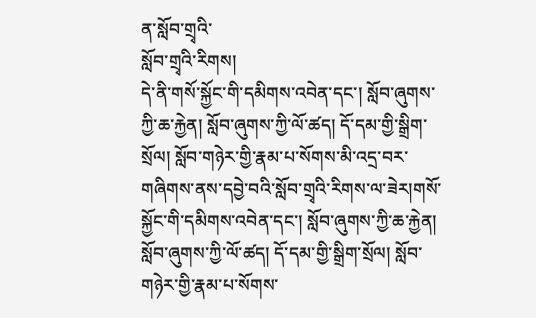ན་སློབ་གྲྭའི་
སློབ་གྲྭའི་རིགས།
དེ་ནི་གསོ་སྐྱོང་གི་དམིགས་འབེན་དང་། སློབ་ཞུགས་ཀྱི་ཆ་རྐྱེན། སློབ་ཞུགས་ཀྱི་ལོ་ཚད། དོ་དམ་གྱི་སྒྲིག་སྲོལ། སློབ་གཉེར་གྱི་རྣམ་པ་སོགས་མི་འདྲ་བར་གཞིགས་ནས་དབྱེ་བའི་སློབ་གྲྭའི་རིགས་ལ་ཟེར།གསོ་སྐྱོང་གི་དམིགས་འབེན་དང་། སློབ་ཞུགས་ཀྱི་ཆ་རྐྱེན། སློབ་ཞུགས་ཀྱི་ལོ་ཚད། དོ་དམ་གྱི་སྒྲིག་སྲོལ། སློབ་གཉེར་གྱི་རྣམ་པ་སོགས་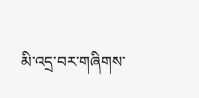མི་འདྲ་བར་གཞིགས་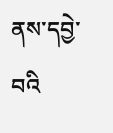ནས་དབྱེ་བའི